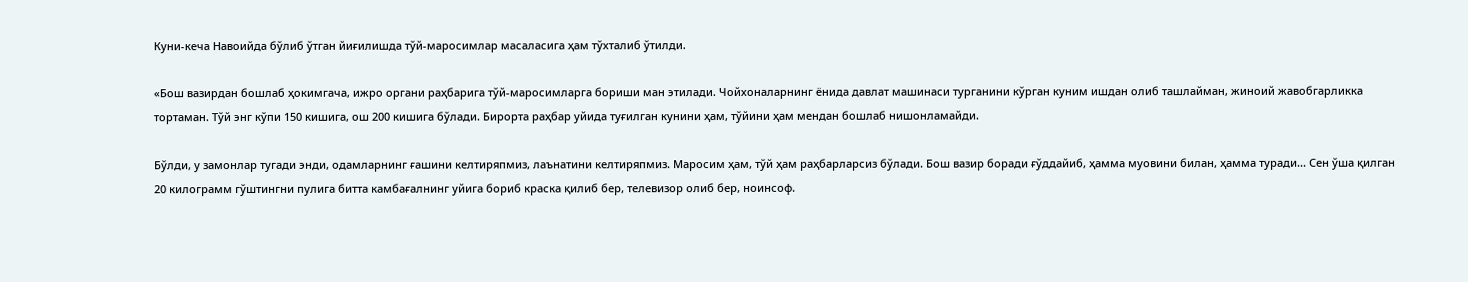Куни-кеча Навоийда бўлиб ўтган йиғилишда тўй-маросимлар масаласига ҳам тўхталиб ўтилди.

«Бош вазирдан бошлаб ҳокимгача, ижро органи раҳбарига тўй-маросимларга бориши ман этилади. Чойхоналарнинг ёнида давлат машинаси турганини кўрган куним ишдан олиб ташлайман, жиноий жавобгарликка тортаман. Тўй энг кўпи 150 кишига, ош 200 кишига бўлади. Бирорта раҳбар уйида туғилган кунини ҳам, тўйини ҳам мендан бошлаб нишонламайди.

Бўлди, у замонлар тугади энди, одамларнинг ғашини келтиряпмиз, лаънатини келтиряпмиз. Маросим ҳам, тўй ҳам раҳбарларсиз бўлади. Бош вазир боради ғўддайиб, ҳамма муовини билан, ҳамма туради... Сен ўша қилган 20 килограмм гўштингни пулига битта камбағалнинг уйига бориб краска қилиб бер, телевизор олиб бер, ноинсоф.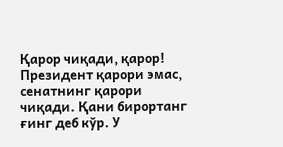Қарор чиқади, қарор! Президент қарори эмас, сенатнинг қарори чиқади. Қани бирортанг ғинг деб кўр. У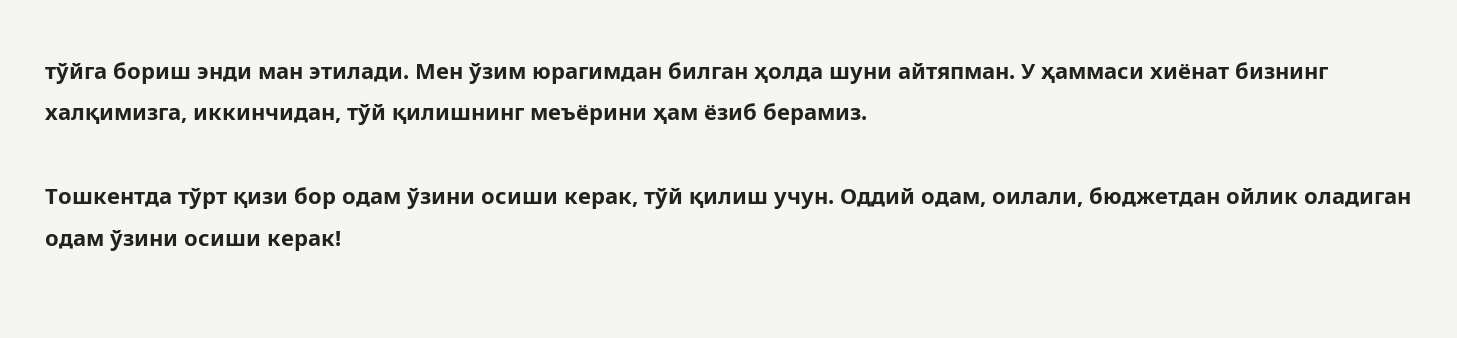тўйга бориш энди ман этилади. Мен ўзим юрагимдан билган ҳолда шуни айтяпман. У ҳаммаси хиёнат бизнинг халқимизга, иккинчидан, тўй қилишнинг меъёрини ҳам ёзиб берамиз.

Тошкентда тўрт қизи бор одам ўзини осиши керак, тўй қилиш учун. Оддий одам, оилали, бюджетдан ойлик оладиган одам ўзини осиши керак!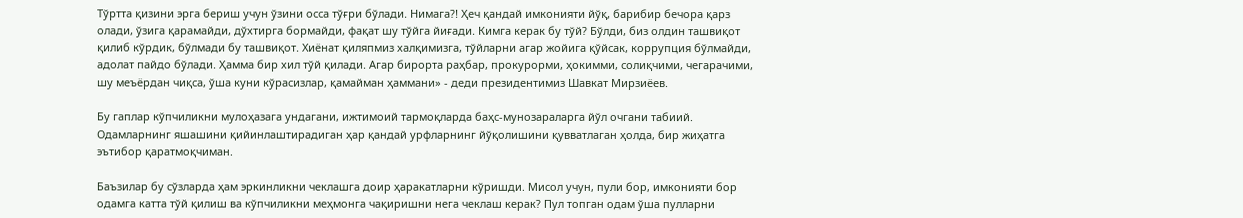Тўртта қизини эрга бериш учун ўзини осса тўғри бўлади. Нимага?! Ҳеч қандай имконияти йўқ, барибир бечора қарз олади, ўзига қарамайди, дўхтирга бормайди, фақат шу тўйга йиғади. Кимга керак бу тўй? Бўлди, биз олдин ташвиқот қилиб кўрдик, бўлмади бу ташвиқот. Хиёнат қиляпмиз халқимизга, тўйларни агар жойига қўйсак, коррупция бўлмайди, адолат пайдо бўлади. Ҳамма бир хил тўй қилади. Агар бирорта раҳбар, прокурорми, ҳокимми, солиқчими, чегарачими, шу меъёрдан чиқса, ўша куни кўрасизлар, қамайман ҳаммани» - деди президентимиз Шавкат Мирзиёев.

Бу гаплар кўпчиликни мулоҳазага ундагани, ижтимоий тармоқларда баҳс-мунозараларга йўл очгани табиий. Одамларнинг яшашини қийинлаштирадиган ҳар қандай урфларнинг йўқолишини қувватлаган ҳолда, бир жиҳатга эътибор қаратмоқчиман.

Баъзилар бу сўзларда ҳам эркинликни чеклашга доир ҳаракатларни кўришди. Мисол учун, пули бор, имконияти бор одамга катта тўй қилиш ва кўпчиликни меҳмонга чақиришни нега чеклаш керак? Пул топган одам ўша пулларни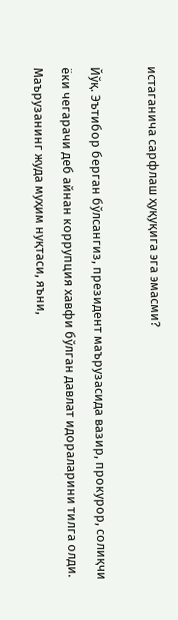истаганича сарфлаш ҳуқуқига эга эмасми?

Йўқ. Эътибор берган бўлсангиз, президент маърузасида вазир, прокурор, солиқчи ёки чегарачи деб айнан коррупция хавфи бўлган давлат идораларини тилга олди. Маърузанинг жуда муҳим нуқтаси, яъни,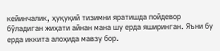кейинчалик, ҳуқуқий тизимни яратишда пойдевор бўладиган жиҳати айнан мана шу ерда яширинган. Яъни бу ерда иккита алоҳида мавзу бор.